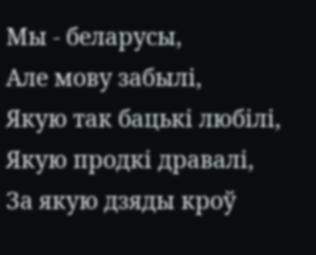Мы - беларусы,
Але мову забылі,
Якую так бацькі любілі,
Якую продкі дравалі,
За якую дзяды кроў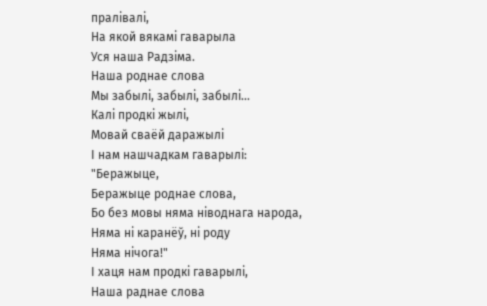пралівалі,
На якой вякамі гаварыла
Уся наша Радзіма.
Наша роднае слова
Мы забылі, забылі, забылі...
Калі продкі жылі,
Мовай сваёй даражылі
І нам нашчадкам гаварылі:
"Беражыце,
Беражыце роднае слова,
Бо без мовы няма ніводнага народа,
Няма ні каранёў, ні роду
Няма нічога!"
І хаця нам продкі гаварылі,
Наша раднае слова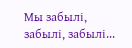Мы забылі, забылі, забылі...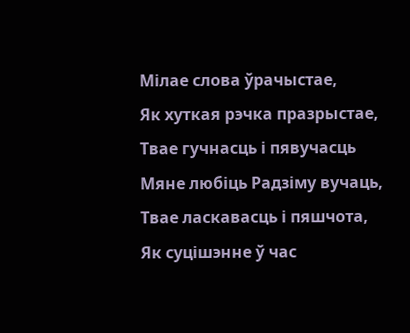Мілае слова ўрачыстае,
Як хуткая рэчка празрыстае,
Твае гучнасць і пявучасць
Мяне любіць Радзіму вучаць,
Твае ласкавасць і пяшчота,
Як суцішэнне ў час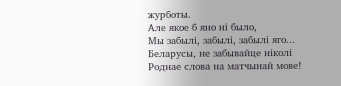журботы.
Але якое б яно ні было,
Мы забылі, забылі, забылі яго...
Беларусы, не забывайце ніколі
Роднае слова на матчынай мове!